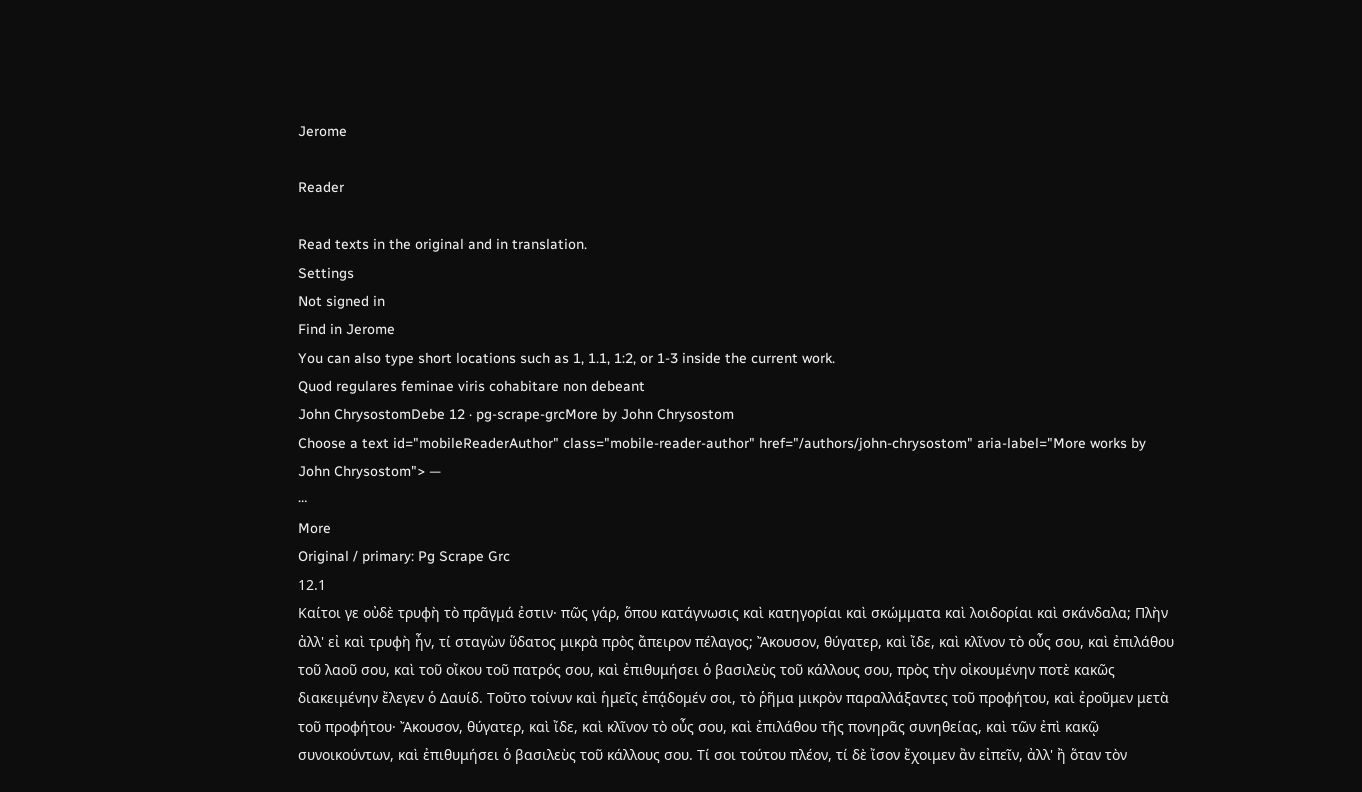Jerome

Reader

Read texts in the original and in translation.
Settings
Not signed in
Find in Jerome
You can also type short locations such as 1, 1.1, 1:2, or 1-3 inside the current work.
Quod regulares feminae viris cohabitare non debeant
John ChrysostomDebe 12 · pg-scrape-grcMore by John Chrysostom
Choose a text id="mobileReaderAuthor" class="mobile-reader-author" href="/authors/john-chrysostom" aria-label="More works by John Chrysostom"> —
⋯
More
Original / primary: Pg Scrape Grc
12.1
Καίτοι γε οὐδὲ τρυφὴ τὸ πρᾶγμά ἐστιν· πῶς γάρ, ὅπου κατάγνωσις καὶ κατηγορίαι καὶ σκώμματα καὶ λοιδορίαι καὶ σκάνδαλα; Πλὴν ἀλλ' εἰ καὶ τρυφὴ ἦν, τί σταγὼν ὕδατος μικρὰ πρὸς ἄπειρον πέλαγος; Ἄκουσον, θύγατερ, καὶ ἴδε, καὶ κλῖνον τὸ οὖς σου, καὶ ἐπιλάθου τοῦ λαοῦ σου, καὶ τοῦ οἴκου τοῦ πατρός σου, καὶ ἐπιθυμήσει ὁ βασιλεὺς τοῦ κάλλους σου, πρὸς τὴν οἰκουμένην ποτὲ κακῶς διακειμένην ἔλεγεν ὁ Δαυίδ. Τοῦτο τοίνυν καὶ ἡμεῖς ἐπᾴδομέν σοι, τὸ ῥῆμα μικρὸν παραλλάξαντες τοῦ προφήτου, καὶ ἐροῦμεν μετὰ τοῦ προφήτου· Ἄκουσον, θύγατερ, καὶ ἴδε, καὶ κλῖνον τὸ οὖς σου, καὶ ἐπιλάθου τῆς πονηρᾶς συνηθείας, καὶ τῶν ἐπὶ κακῷ συνοικούντων, καὶ ἐπιθυμήσει ὁ βασιλεὺς τοῦ κάλλους σου. Τί σοι τούτου πλέον, τί δὲ ἴσον ἔχοιμεν ἂν εἰπεῖν, ἀλλ' ἢ ὅταν τὸν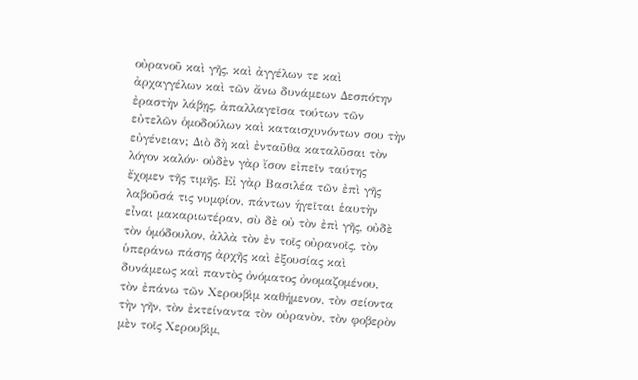οὐρανοῦ καὶ γῆς, καὶ ἀγγέλων τε καὶ ἀρχαγγέλων καὶ τῶν ἄνω δυνάμεων Δεσπότην ἐραστὴν λάβῃς, ἀπαλλαγεῖσα τούτων τῶν εὐτελῶν ὁμοδούλων καὶ καταισχυνόντων σου τὴν εὐγένειαν; Διὸ δὴ καὶ ἐνταῦθα καταλῦσαι τὸν λόγον καλόν· οὐδὲν γὰρ ἴσον εἰπεῖν ταύτης ἔχομεν τῆς τιμῆς. Εἰ γὰρ Βασιλέα τῶν ἐπὶ γῆς λαβοῦσά τις νυμφίον, πάντων ἡγεῖται ἑαυτὴν εἶναι μακαριωτέραν, σὺ δὲ οὐ τὸν ἐπὶ γῆς, οὐδὲ τὸν ὁμόδουλον, ἀλλὰ τὸν ἐν τοῖς οὐρανοῖς, τὸν ὑπεράνω πάσης ἀρχῆς καὶ ἐξουσίας καὶ δυνάμεως καὶ παντὸς ὀνόματος ὀνομαζομένου, τὸν ἐπάνω τῶν Χερουβὶμ καθήμενον, τὸν σείοντα τὴν γῆν, τὸν ἐκτείναντα τὸν οὐρανὸν, τὸν φοβερὸν μὲν τοῖς Χερουβὶμ,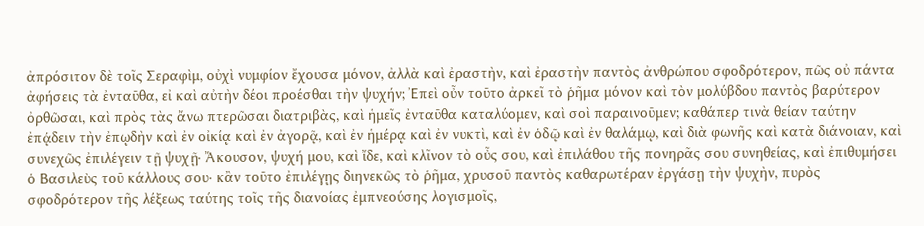ἀπρόσιτον δὲ τοῖς Σεραφὶμ, οὐχὶ νυμφίον ἔχουσα μόνον, ἀλλὰ καὶ ἐραστὴν, καὶ ἐραστὴν παντὸς ἀνθρώπου σφοδρότερον, πῶς οὐ πάντα ἀφήσεις τὰ ἐνταῦθα, εἰ καὶ αὐτὴν δέοι προέσθαι τὴν ψυχήν; Ἐπεὶ οὖν τοῦτο ἀρκεῖ τὸ ῥῆμα μόνον καὶ τὸν μολύβδου παντὸς βαρύτερον ὀρθῶσαι, καὶ πρὸς τὰς ἄνω πτερῶσαι διατριβὰς, καὶ ἡμεῖς ἐνταῦθα καταλύομεν, καὶ σοὶ παραινοῦμεν; καθάπερ τινὰ θείαν ταύτην ἐπᾴδειν τὴν ἐπῳδὴν καὶ ἐν οἰκίᾳ καὶ ἐν ἀγορᾷ, καὶ ἐν ἡμέρᾳ καὶ ἐν νυκτὶ, καὶ ἐν ὁδῷ καὶ ἐν θαλάμῳ, καὶ διὰ φωνῆς καὶ κατὰ διάνοιαν, καὶ συνεχῶς ἐπιλέγειν τῇ ψυχῇ· Ἄκουσον, ψυχή μου, καὶ ἴδε, καὶ κλῖνον τὸ οὖς σου, καὶ ἐπιλάθου τῆς πονηρᾶς σου συνηθείας, καὶ ἐπιθυμήσει ὁ Βασιλεὺς τοῦ κάλλους σου· κἂν τοῦτο ἐπιλέγῃς διηνεκῶς τὸ ῥῆμα, χρυσοῦ παντὸς καθαρωτέραν ἐργάσῃ τὴν ψυχὴν, πυρὸς σφοδρότερον τῆς λέξεως ταύτης τοῖς τῆς διανοίας ἐμπνεούσης λογισμοῖς,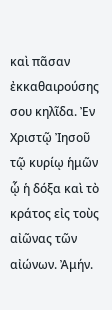καὶ πᾶσαν ἐκκαθαιρούσης σου κηλῖδα. Ἐν Χριστῷ Ἰησοῦ τῷ κυρίῳ ἡμῶν ᾧ ἡ δόξα καὶ τὸ κράτος εἰς τοὺς αἰῶνας τῶν αἰώνων. Ἀμήν.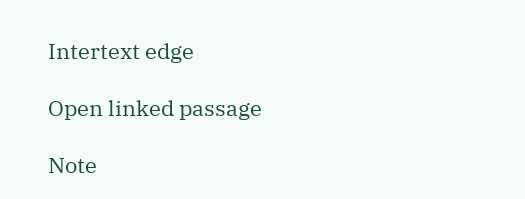Intertext edge

Open linked passage

Note